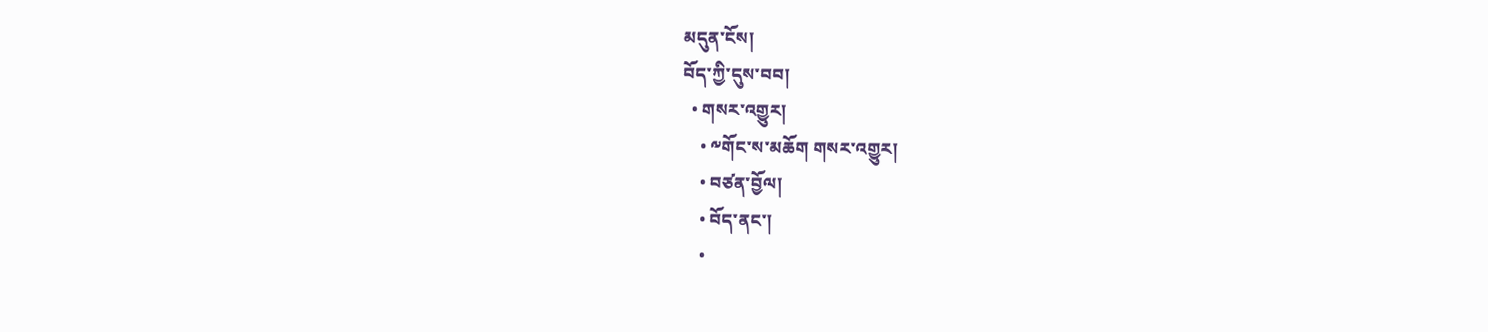མདུན་ངོས།
བོད་ཀྱི་དུས་བབ།
  • གསར་འགྱུར།
    • ༸གོང་ས་མཆོག གསར་འགྱུར།
    • བཙན་བྱོལ།
    • བོད་ནང་།
    •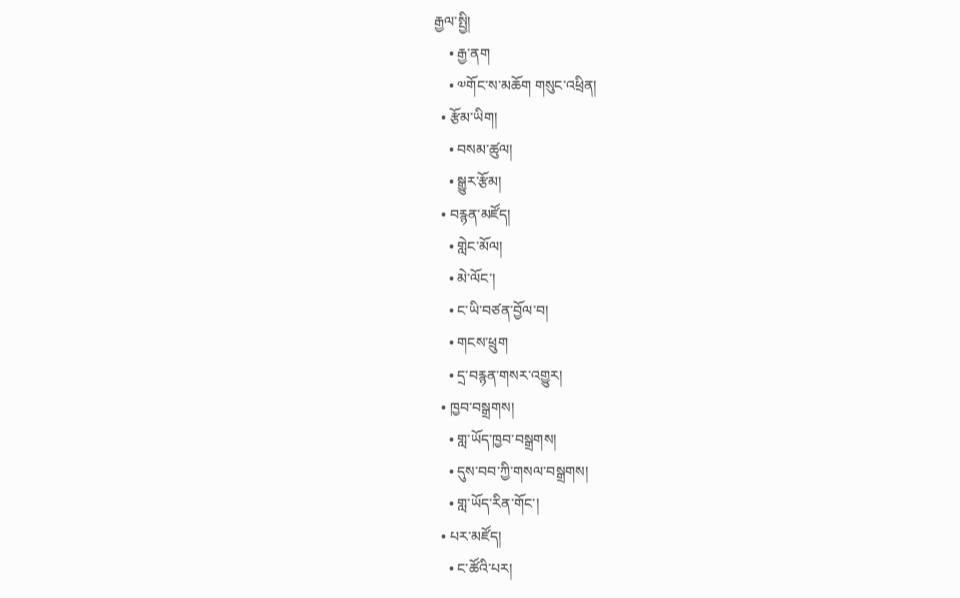རྒྱལ་སྤྱི།
    • རྒྱ་ནག
    • ༧གོང་ས་མཆོག གསུང་འཕྲིན།
  • རྩོམ་ཡིག།
    • བསམ་ཚུལ།
    • སྒྱུར་རྩོམ།
  • བརྙན་མཛོད།
    • གླེང་མོལ།
    • མེ་ལོང་།
    • ང་ཡི་བཙན་བྱོལ་བ།
    • གངས་ཕྲུག
    • དྲ་བརྙན་གསར་འགྱུར།
  • ཁྱབ་བསྒྲགས།
    • གླ་ཡོད་ཁྱབ་བསྒྲགས།
    • དུས་བབ་ཀྱི་གསལ་བསྒྲགས།
    • གླ་ཡོད་རིན་གོང་།
  • པར་མཛོད།
    • ང་ཚོའི་པར།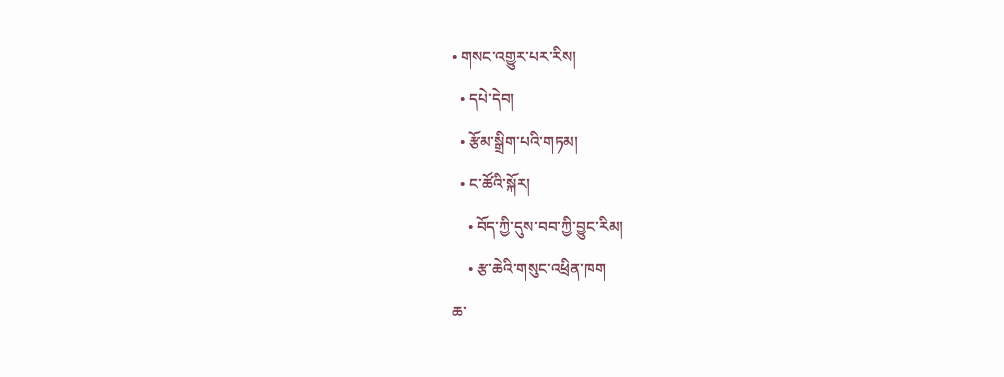• གསང་འགྱུར་པར་རིས།
  • དཔེ་དེབ།
  • རྩོམ་སྒྲིག་པའི་གཏམ།
  • ང་ཚོའི་སྐོར།
    • བོད་ཀྱི་དུས་བབ་ཀྱི་བྱུང་རིམ།
    • རྩ་ཆེའི་གསུང་འཕྲིན་ཁག
ཆ་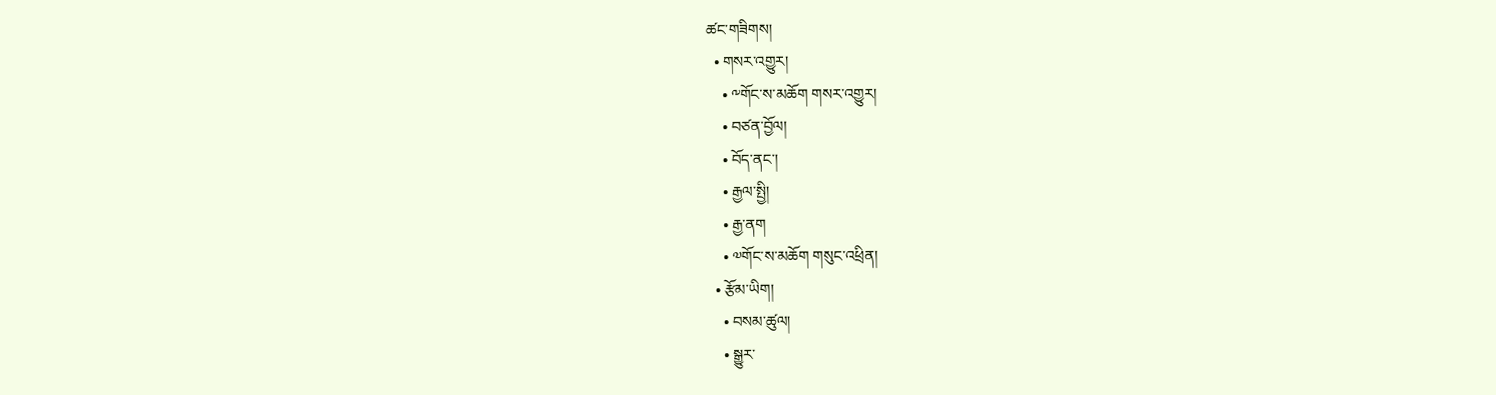ཚང་གཟིགས།
  • གསར་འགྱུར།
    • ༸གོང་ས་མཆོག གསར་འགྱུར།
    • བཙན་བྱོལ།
    • བོད་ནང་།
    • རྒྱལ་སྤྱི།
    • རྒྱ་ནག
    • ༧གོང་ས་མཆོག གསུང་འཕྲིན།
  • རྩོམ་ཡིག།
    • བསམ་ཚུལ།
    • སྒྱུར་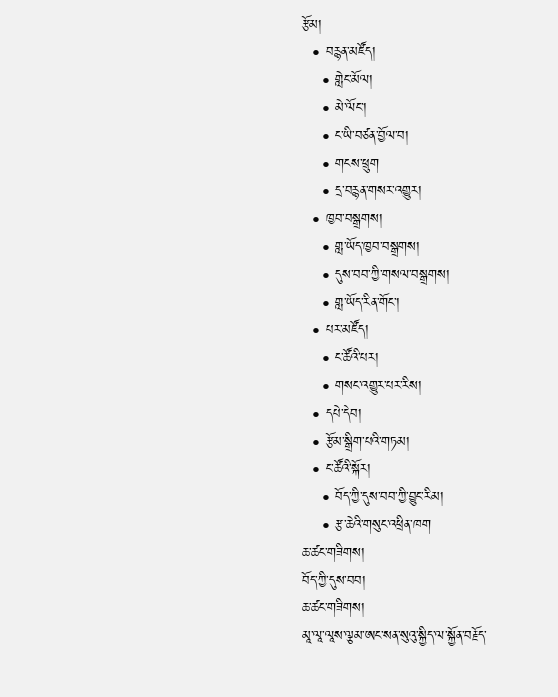རྩོམ།
  • བརྙན་མཛོད།
    • གླེང་མོལ།
    • མེ་ལོང་།
    • ང་ཡི་བཙན་བྱོལ་བ།
    • གངས་ཕྲུག
    • དྲ་བརྙན་གསར་འགྱུར།
  • ཁྱབ་བསྒྲགས།
    • གླ་ཡོད་ཁྱབ་བསྒྲགས།
    • དུས་བབ་ཀྱི་གསལ་བསྒྲགས།
    • གླ་ཡོད་རིན་གོང་།
  • པར་མཛོད།
    • ང་ཚོའི་པར།
    • གསང་འགྱུར་པར་རིས།
  • དཔེ་དེབ།
  • རྩོམ་སྒྲིག་པའི་གཏམ།
  • ང་ཚོའི་སྐོར།
    • བོད་ཀྱི་དུས་བབ་ཀྱི་བྱུང་རིམ།
    • རྩ་ཆེའི་གསུང་འཕྲིན་ཁག
ཆ་ཚང་གཟིགས།
བོད་ཀྱི་དུས་བབ།
ཆ་ཚང་གཟིགས།
མཱ་ལཱ་ལཱས་ལྕམ་ཨང་སན་སུའུ་སྐྱིད་ལ་སྐྱོན་བརྗོད་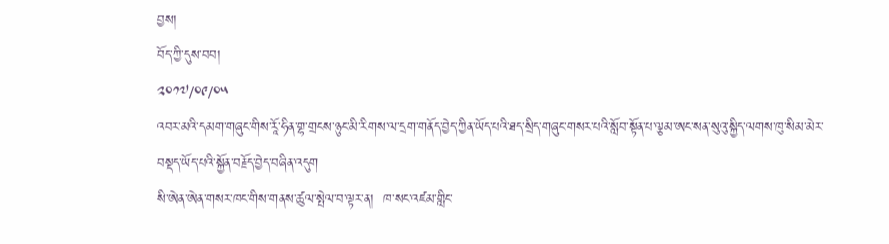བྱས།
བོད་ཀྱི་དུས་བབ།
༢༠༡༧/༠༩/༠༥
འབར་མའི་དམག་གཞུང་གིས་རཱོ་ཧིན་གྷ་གྲངས་ཉུང་མི་རིགས་ལ་དྲག་གནོད་བྱེད་ཀྱིན་ཡོད་པའི་ཐད་སྲིད་གཞུང་གསར་པའི་སློབ་སྟོན་པ་ལྕམ་ཨང་སན་སུའུ་སྐྱིད་ལགས་ཁུ་སིམ་མེར་བསྡད་ཡོད་པའི་སྐྱོན་བརྗོད་བྱེད་བཞིན་འདུག
སི་ཨེན་ཨེན་གསར་ཁང་གིས་གནས་ཚུལ་སྤེལ་བ་ལྟར་ན།  ཁ་སང་འཛམ་གླིང་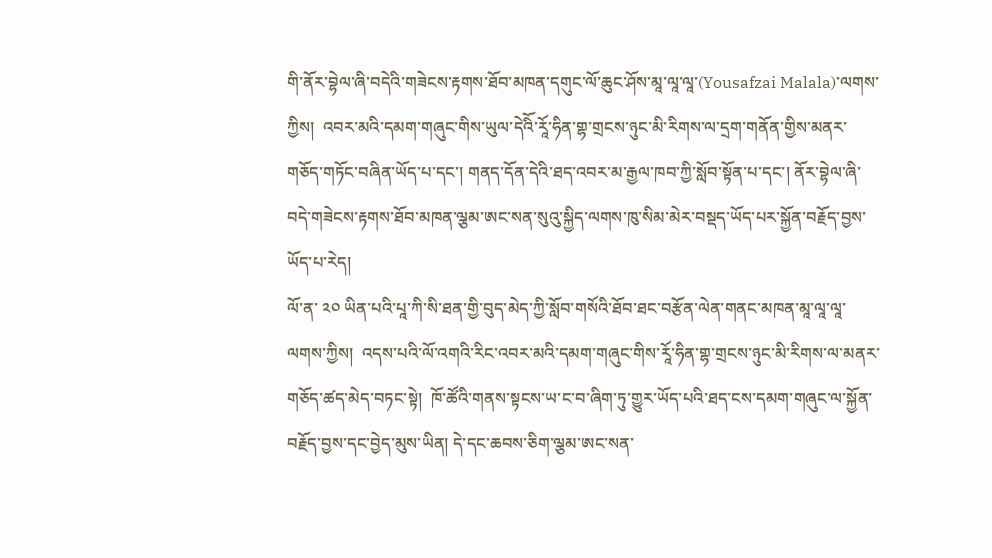གི་ནོར་བྷེལ་ཞི་བདེའི་གཟེངས་རྟགས་ཐོབ་མཁན་དགུང་ལོ་ཆུང་ཤོས་མཱ་ལཱ་ལཱ་(Yousafzai Malala)་ལགས་ཀྱིས།  འབར་མའི་དམག་གཞུང་གིས་ཡུལ་དེའིོ་རཱོ་ཧིན་གྷ་གྲངས་ཉུང་མི་རིགས་ལ་དྲག་གནོན་གྱིས་མནར་གཅོད་གཏོང་བཞིན་ཡོད་པ་དང་། གནད་དོན་དེའི་ཐད་འབར་མ་རྒྱལ་ཁབ་ཀྱི་སློབ་སྟོན་པ་དང་། ནོར་བྷེལ་ཞི་བདེ་གཟེངས་རྟགས་ཐོབ་མཁན་ལྕམ་ཨང་སན་སུའུ་སྐྱིད་ལགས་ཁུ་སིམ་མེར་བསྡད་ཡོད་པར་སྐྱོན་བརྗོད་བྱས་ཡོད་པ་རེད།
ལོ་ན་ ༢༠ ཡིན་པའི་པཱ་ཀི་སི་ཐན་གྱི་བུད་མེད་ཀྱི་སློབ་གསོའི་ཐོབ་ཐང་བརྩོན་ལེན་གནང་མཁན་མཱ་ལཱ་ལཱ་ལགས་ཀྱིས།  འདས་པའི་ལོ་འགའི་རིང་འབར་མའི་དམག་གཞུང་གིས་རཱོ་ཧིན་གྷ་གྲངས་ཉུང་མི་རིགས་ལ་མནར་གཅོད་ཚད་མེད་བཏང་སྟེ།  ཁོ་ཚོའི་གནས་སྟངས་ཡ་ང་བ་ཞིག་ཏུ་གྱུར་ཡོད་པའི་ཐད་ངས་དམག་གཞུང་ལ་སྐྱོན་བརྗོད་བྱས་དང་བྱེད་མུས་ཡིན། དེ་དང་ཆབས་ཅིག་ལྕམ་ཨང་སན་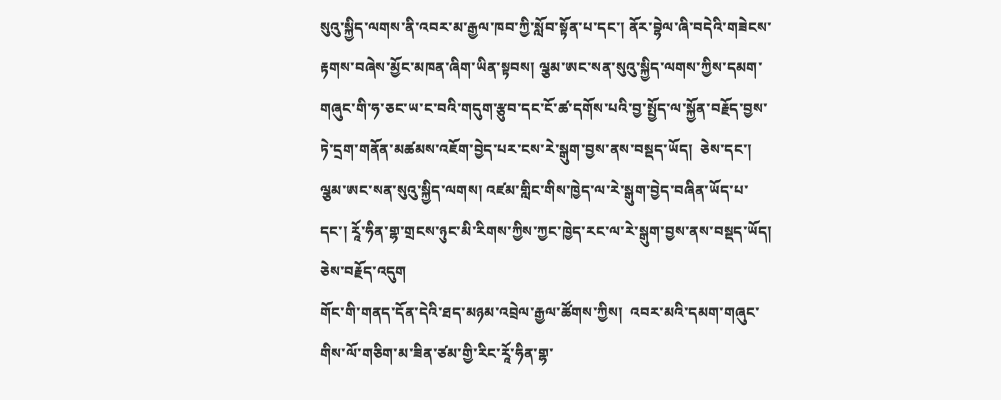སུའུ་སྐྱིད་ལགས་ནི་འབར་མ་རྒྱལ་ཁབ་ཀྱི་སློབ་སྟོན་པ་དང་། ནོར་བྷེལ་ཞི་བདེའི་གཟེངས་རྟགས་བཞེས་མྱོང་མཁན་ཞིག་ཡིན་སྟབས། ལྕམ་ཨང་སན་སུའུ་སྐྱིད་ལགས་ཀྱིས་དམག་གཞུང་གི་ཧ་ཅང་ཡ་ང་བའི་གདུག་རྩུབ་དང་ངོ་ཚ་དགོས་པའི་བྱ་སྤྱོད་ལ་སྐྱོན་བརྗོད་བྱས་ཏེ་དྲག་གནོན་མཚམས་འཇོག་བྱེད་པར་ངས་རེ་སྒུག་བྱས་ནས་བསྡད་ཡོད།  ཅེས་དང་།  ལྕམ་ཨང་སན་སུའུ་སྐྱིད་ལགས། འཛམ་གླིང་གིས་ཁྱེད་ལ་རེ་སྒུག་བྱེད་བཞིན་ཡོད་པ་དང་། རཱོ་ཧིན་གྷ་གྲངས་ཉུང་མི་རིགས་ཀྱིས་ཀྱང་ཁྱེད་རང་ལ་རེ་སྒུག་བྱས་ནས་བསྡད་ཡོད།  ཅེས་བརྗོད་འདུག
གོང་གི་གནད་དོན་དེའི་ཐད་མཉམ་འབྲེལ་རྒྱལ་ཚོགས་ཀྱིས།  འབར་མའི་དམག་གཞུང་གིས་ལོ་གཅིག་མ་ཟིན་ཙམ་གྱི་རིང་རཱོ་ཧིན་གྷ་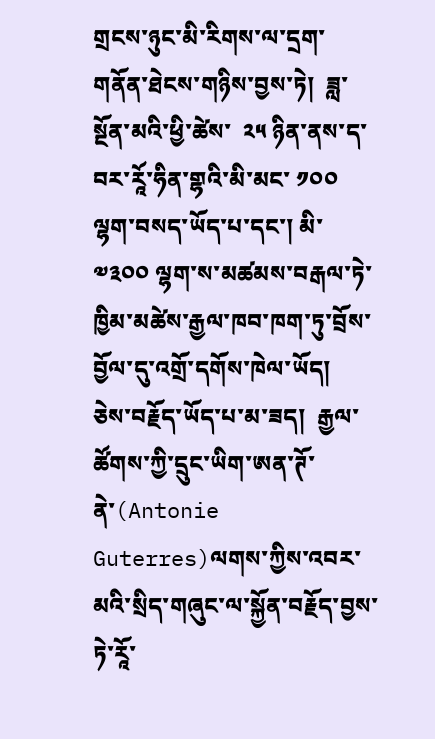གྲངས་ཉུང་མི་རིགས་ལ་དྲག་གནོན་ཐེངས་གཉིས་བྱས་ཏེ།  ཟླ་སྔོན་མའི་ཕྱི་ཚེས་  ༢༥ ཉིན་ནས་ད་བར་རཱོ་ཧིན་གྷའི་མི་མང་ ༡༠༠ ལྷག་བསད་ཡོད་པ་དང་། མི་  ༧༣༠༠ ལྷག་ས་མཚམས་བརྒལ་ཏེ་ཁྱིམ་མཚེས་རྒྱལ་ཁབ་ཁག་ཏུ་བྲོས་བྱོལ་དུ་འགྲོ་དགོས་ཁེལ་ཡོད།  ཅེས་བརྗོད་ཡོད་པ་མ་ཟད།  རྒྱལ་ཚོགས་ཀྱི་དྲུང་ཡིག་ཨན་ཊོ་ནེ་(Antonie Guterres)ལགས་ཀྱིས་འབར་མའི་སྲིད་གཞུང་ལ་སྐྱོན་བརྗོད་བྱས་ཏེ་རཱོ་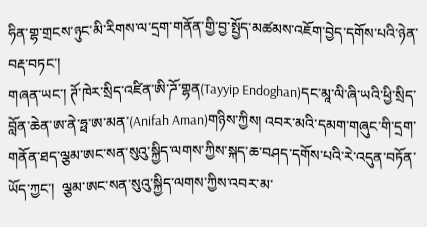ཧིན་གྷ་གྲངས་ཉུང་མི་རིགས་ལ་དྲག་གནོན་གྱི་བྱ་སྤྱོད་མཚམས་འཇོག་བྱེད་དགོས་པའི་ཉེན་བརྡ་བཏང་།
གཞན་ཡང་། ཊོ་ཁེར་སྲིད་འཛིན་ཨི་ཌོ་གྷན(Tayyip Endoghan)དང་མཱ་ལི་ཞི་ཡའི་ཕྱི་སྲིད་བློན་ཆེན་ཨ་ནེ་ཧྥ་ཨ་མན་(Anifah Aman)གཉིས་ཀྱིས། འབར་མའི་དམག་གཞུང་གི་དྲག་གནོན་ཐད་ལྕམ་ཨང་སན་སུའུ་སྐྱིད་ལགས་ཀྱིས་སྐད་ཆ་བཤད་དགོས་པའི་རེ་འདུན་བཏོན་ཡོད་ཀྱང་།  ལྕམ་ཨང་སན་སུའུ་སྐྱིད་ལགས་ཀྱིས་འབར་མ་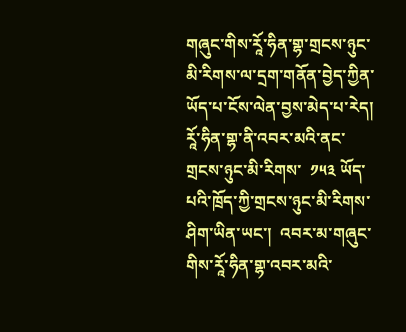གཞུང་གིས་རཱོ་ཧིན་གྷ་གྲངས་ཉུང་མི་རིགས་ལ་དྲག་གནོན་བྱེད་ཀྱིན་ཡོད་པ་ངོས་ལེན་བྱས་མེད་པ་རེད།
རཱོ་ཧིན་གྷ་ནི་འབར་མའི་ནང་གྲངས་ཉུང་མི་རིགས་  ༡༥༣ ཡོད་པའི་ཁྲོད་ཀྱི་གྲངས་ཉུང་མི་རིགས་ཤིག་ཡིན་ཡང་།  འབར་མ་གཞུང་གིས་རཱོ་ཧིན་གྷ་འབར་མའི་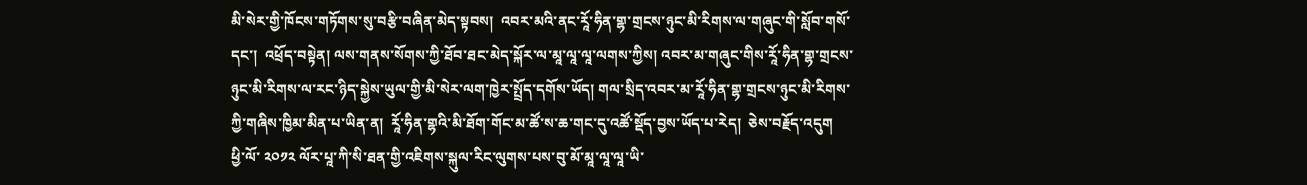མི་སེར་གྱི་ཁོངས་གཏོགས་སུ་བརྩི་བཞིན་མེད་སྟབས།  འབར་མའི་ནང་རཱོ་ཧིན་གྷ་གྲངས་ཉུང་མི་རིགས་ལ་གཞུང་གི་སློབ་གསོ་དང་།  འཕྲོད་བསྟེན། ལས་གནས་སོགས་ཀྱི་ཐོབ་ཐང་མེད་སྐོར་ལ་མཱ་ལཱ་ལཱ་ལགས་ཀྱིས། འབར་མ་གཞུང་གིས་རཱོ་ཧིན་གྷ་གྲངས་ཉུང་མི་རིགས་ལ་རང་ཉིད་སྐྱེས་ཡུལ་གྱི་མི་སེར་ལག་ཁྱེར་སྤྲོད་དགོས་ཡོད། གལ་སྲིད་འབར་མ་རཱོ་ཧིན་གྷ་གྲངས་ཉུང་མི་རིགས་ཀྱི་གཞིས་ཁྱིམ་མིན་པ་ཡིན་ན།  རཱོ་ཧིན་གྷའི་མི་ཐོག་གོང་མ་ཚོ་ས་ཆ་གང་དུ་འཚོ་སྡོད་བྱས་ཡོད་པ་རེད།  ཅེས་བརྗོད་འདུག
ཕྱི་ལོ་ ༢༠༡༢ ལོར་པཱ་ཀི་སི་ཐན་གྱི་འཇིགས་སྐུལ་རིང་ལུགས་པས་བུ་མོ་མཱ་ལཱ་ལཱ་ཡི་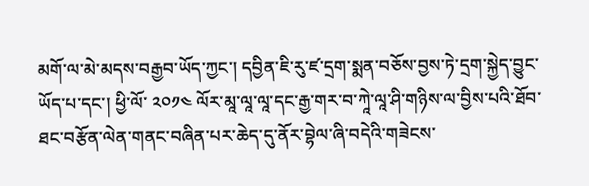མགོ་ལ་མེ་མདས་བརྒྱབ་ཡོད་ཀྱང་། དབྱིན་ཇི་རུ་ཛ་དྲག་སྨན་བཅོས་བྱས་ཏེ་དྲག་སྐྱེད་བྱུང་ཡོད་པ་དང་། ཕྱི་ལོ་ ༢༠༡༤ ལོར་མཱ་ལཱ་ལཱ་དང་རྒྱ་གར་བ་ཀཱེ་ལཱ་ཤི་གཉིས་ལ་བྱིས་པའི་ཐོབ་ཐང་བརྩོན་ལེན་གནང་བཞིན་པར་ཆེད་དུ་ནོར་བྷེལ་ཞི་བདེའི་གཟེངས་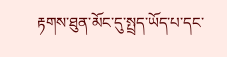རྟགས་ཐུན་མོང་དུ་སྤྲད་ཡོད་པ་དང་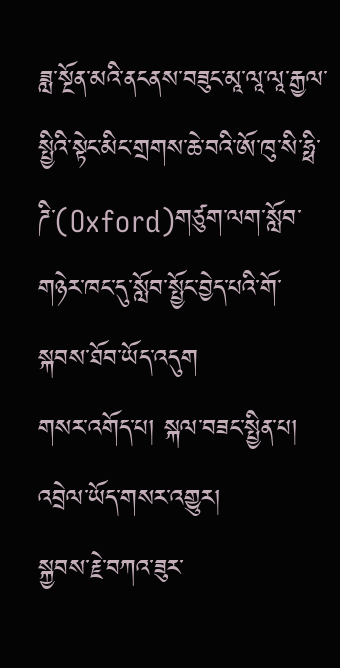ཟླ་སྔོན་མའི་ནངནས་བཟུང་མཱ་ལཱ་ལཱ་རྒྱལ་སྤྱིའི་སྟེང་མིང་གྲགས་ཆེ་བའི་ཨོ་ཁུ་སི་ཧྥི་ཌི་(Oxford)གཙུག་ལག་སློབ་གཉེར་ཁང་དུ་སློབ་སྤྱོང་བྱེད་པའི་གོ་སྐབས་ཐོབ་ཡོད་འདུག
གསར་འགོད་པ། སྐལ་བཟང་སྤྱིན་པ།
འབྲེལ་ཡོད་གསར་འགྱུར།
སྐྱབས་རྗེ་བཀའ་ཟུར་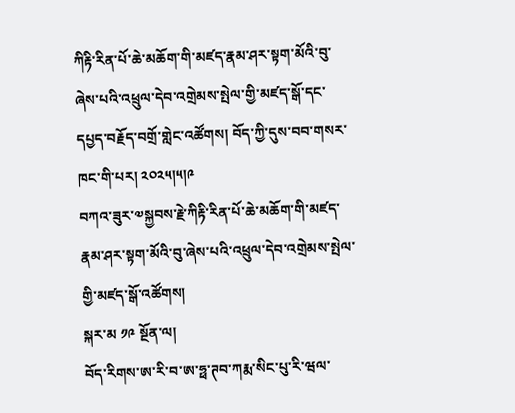ཀིརྟི་རིན་པོ་ཆེ་མཆོག་གི་མཛད་རྣམ་ཤར་སྟག་མོའི་བུ་ཞེས་པའི་འཕྲུལ་དེབ་འགྲེམས་སྤེལ་གྱི་མཛད་སྒོ་དང་དཔྱད་བརྗོད་བགྲོ་གླེང་འཚོགས། བོད་ཀྱི་དུས་བབ་གསར་ཁང་གི་པར། ༢༠༢༥།༥།༩
བཀའ་ཟུར་༧སྐྱབས་རྗེ་ཀིརྟི་རིན་པོ་ཆེ་མཆོག་གི་མཛད་རྣམ་ཤར་སྟག་མོའི་བུ་ཞེས་པའི་འཕྲུལ་དེབ་འགྲེམས་སྤེལ་གྱི་མཛད་སྒོ་འཚོགས།
སྐར་མ ༡༩ སྔོན་ལ།
བོད་རིགས་ཨ་རི་བ་ཨ་ཧྥ་ཊབ་ཀརྨ་སིང་པུ་རི་ཝལ་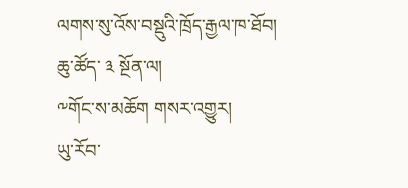ལགས་སུ་འོས་བསྡུའི་ཁྲོད་རྒྱལ་ཁ་ཐོབ།
ཆུ་ཚོད་ ༣ སྔོན་ལ།
༸གོང་ས་མཆོག གསར་འགྱུར།
ཡུ་རོབ་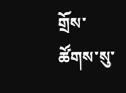གྲོས་ཚོགས་སུ་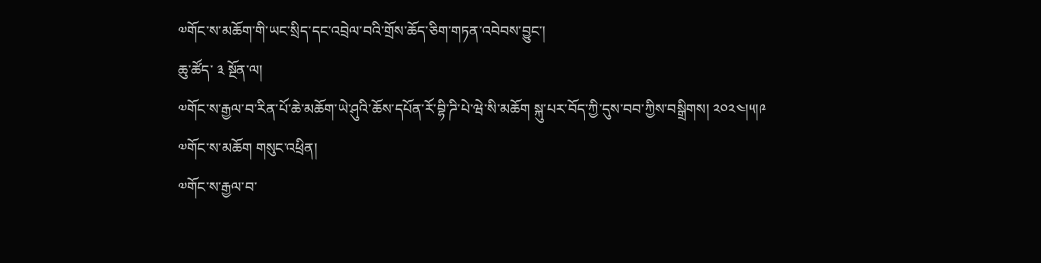༧གོང་ས་མཆོག་གི་ཡང་སྲིད་དང་འབྲེལ་བའི་གྲོས་ཆོད་ཅིག་གཏན་འབེབས་བྱུང་།
ཆུ་ཚོད་ ༣ སྔོན་ལ།
༧གོང་ས་རྒྱལ་བ་རིན་པོ་ཆེ་མཆོག་ཡེ་ཤུའི་ཆོས་དཔོན་རོ་བྷི་ཌི་པེ་ཝེ་སི་མཆོག སྐུ་པར་བོད་ཀྱི་དུས་བབ་ཀྱིས་བསྒྲིགས། ༢༠༢༤།༥།༩
༧གོང་ས་མཆོག གསུང་འཕྲིན།
༧གོང་ས་རྒྱལ་བ་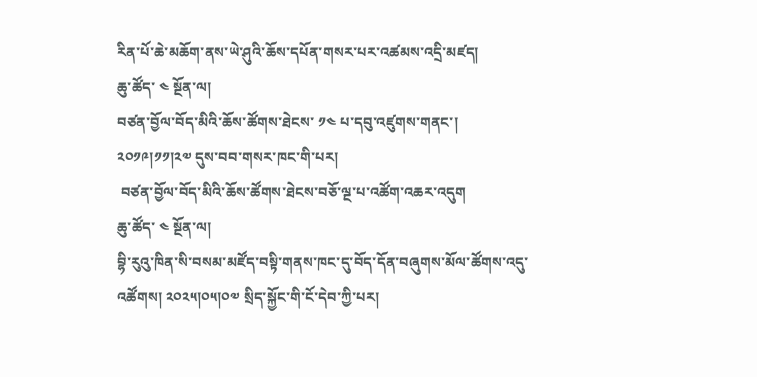རིན་པོ་ཆེ་མཆོག་ནས་ཡེ་ཤུའི་ཆོས་དཔོན་གསར་པར་འཚམས་འདྲི་མཛད།
ཆུ་ཚོད་ ༤ སྔོན་ལ།
བཙན་བྱོལ་བོད་མིའི་ཆོས་ཚོགས་ཐེངས་ ༡༤ པ་དབུ་འཛུགས་གནང་། ༢༠༡༩།༡༡།༢༧ དུས་བབ་གསར་ཁང་གི་པར།
 བཙན་བྱོལ་བོད་མིའི་ཆོས་ཚོགས་ཐེངས་བཅོ་ལྔ་པ་འཚོག་འཆར་འདུག
ཆུ་ཚོད་ ༤ སྔོན་ལ།
བྷི་རུའུ་ཁིན་སི་བསམ་མཛོད་བསྟི་གནས་ཁང་དུ་བོད་དོན་བཞུགས་མོལ་ཚོགས་འདུ་འཚོགས། ༢༠༢༥།༠༥།༠༧ སྲིད་སྐྱོང་གི་ངོ་དེབ་ཀྱི་པར།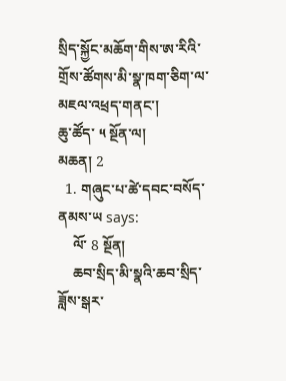སྲིད་སྐྱོང་མཆོག་གིས་ཨ་རིའི་གྲོས་ཚོགས་མི་སྣ་ཁག་ཅིག་ལ་མཇལ་འཕྲད་གནང་།
ཆུ་ཚོད་ ༥ སྔོན་ལ།
མཆན། 2
  1. གཞུང་པ་ཚེ་དབང་བསོད་ནམས་ཡ says:
    ལོ་ 8 སྔོན།
    ཆབ་སྲིད་མི་སྣའི་ཆབ་སྲིད་ཟློས་སྒར་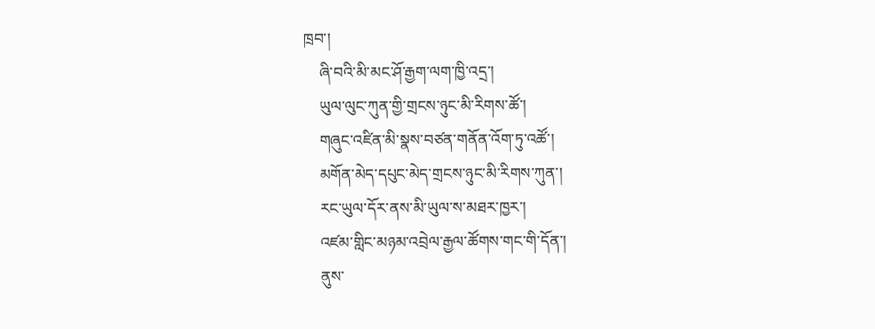ཁྲབ་།
    ཞི་བའི་མི་མང་ཤོ་རྒྱག་ལག་ཁྱི་འདྲ་།
    ཡུལ་ལུང་ཀུན་གྱི་གྲངས་ཉུང་མི་རིགས་ཚོ་།
    གཞུང་འཛིན་མི་སྣས་བཙན་གནོན་འོག་ཏུ་འཚོ་།
    མགོན་མེད་དཔུང་མེད་གྲངས་ཉུང་མི་རིགས་ཀུན་།
    རང་ཡུལ་དོར་ནས་མི་ཡུལ་ས་མཐར་ཁྱར་།
    འཛམ་གླིང་མཉམ་འབྲེལ་རྒྱལ་ཚོགས་གང་གི་དོན་།
    ནུས་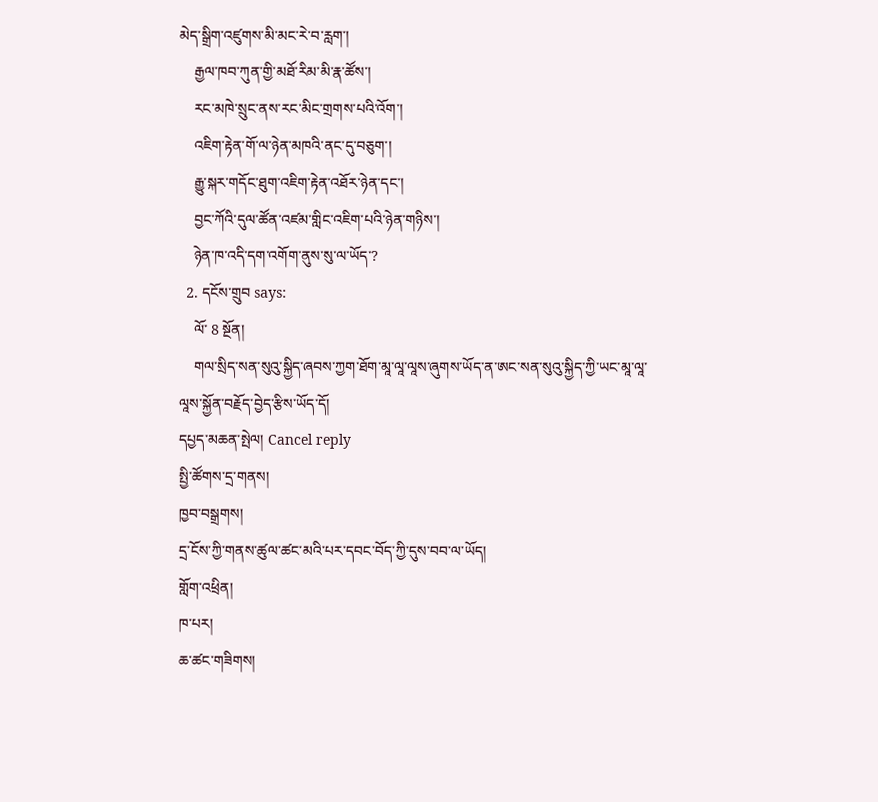མེད་སྒྲིག་འཛུགས་མི་མང་རེ་བ་རླག་།
    རྒྱལ་ཁབ་ཀུན་གྱི་མཐོ་རིམ་མི་རྣ་ཚོས་།
    རང་མཁེ་སྲུང་ནས་རང་མིང་གྲགས་པའི་འོག་།
    འཇིག་རྟེན་གོ་ལ་ཉེན་མཁའི་ནང་དུ་བཅུག་།
    རྒྱུ་སྐར་གདོང་ཐུག་འཇིག་རྟེན་འཐོར་ཉེན་དང་།
    བྱང་ཀོའི་དུལ་ཚོན་འཛམ་གླིང་འཇིག་པའི་ཉེན་གཉིས་།
    ཉེན་ཁ་འདི་དག་འགོག་ནུས་སུ་ལ་ཡོད་?
  2. དངོས་གྲུབ says:
    ལོ་ 8 སྔོན།
    གལ་སྲིད་སན་སུའུ་སྐྱིད་ཞབས་ཀྱག་ཐོག་མཱ་ལཱ་ལཱས་ཞུགས་ཡོད་ན་ཨང་སན་སུའུ་སྐྱིད་ཀྱི་ཡང་མཱ་ལཱ་ལཱས་སྐྱོན་བརྗོད་བྱེད་རྩིས་ཡོད་དོ།
དཔྱད་མཆན་སྤེལ། Cancel reply
སྤྱི་ཚོགས་དྲ་གནས།
ཁྱབ་བསྒྲགས།
དྲ་ངོས་ཀྱི་གནས་ཚུལ་ཚང་མའི་པར་དབང་བོད་ཀྱི་དུས་བབ་ལ་ཡོད།
གློག་འཕྲིན།
ཁ་པར།
ཆ་ཚང་གཟིགས།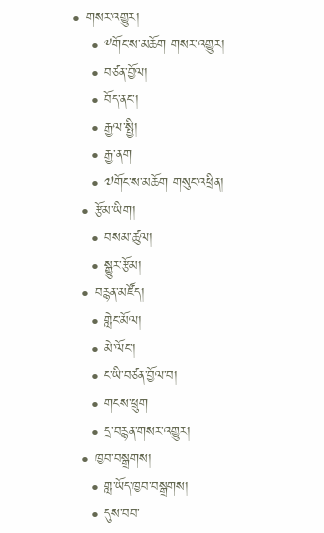• གསར་འགྱུར།
    • ༸གོང་ས་མཆོག གསར་འགྱུར།
    • བཙན་བྱོལ།
    • བོད་ནང་།
    • རྒྱལ་སྤྱི།
    • རྒྱ་ནག
    • ༧གོང་ས་མཆོག གསུང་འཕྲིན།
  • རྩོམ་ཡིག།
    • བསམ་ཚུལ།
    • སྒྱུར་རྩོམ།
  • བརྙན་མཛོད།
    • གླེང་མོལ།
    • མེ་ལོང་།
    • ང་ཡི་བཙན་བྱོལ་བ།
    • གངས་ཕྲུག
    • དྲ་བརྙན་གསར་འགྱུར།
  • ཁྱབ་བསྒྲགས།
    • གླ་ཡོད་ཁྱབ་བསྒྲགས།
    • དུས་བབ་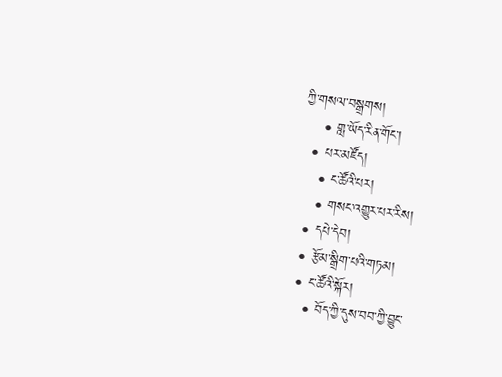ཀྱི་གསལ་བསྒྲགས།
    • གླ་ཡོད་རིན་གོང་།
  • པར་མཛོད།
    • ང་ཚོའི་པར།
    • གསང་འགྱུར་པར་རིས།
  • དཔེ་དེབ།
  • རྩོམ་སྒྲིག་པའི་གཏམ།
  • ང་ཚོའི་སྐོར།
    • བོད་ཀྱི་དུས་བབ་ཀྱི་བྱུང་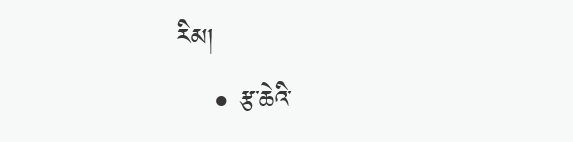རིམ།
    • རྩ་ཆེའི་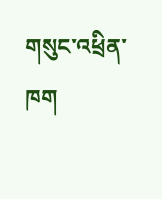གསུང་འཕྲིན་ཁག